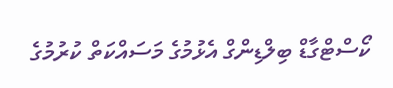ކޯސްޓްގާޑް ބިލްޑިންގް އެޅުމުގެ މަސައްކަތް ކުރުމުގެ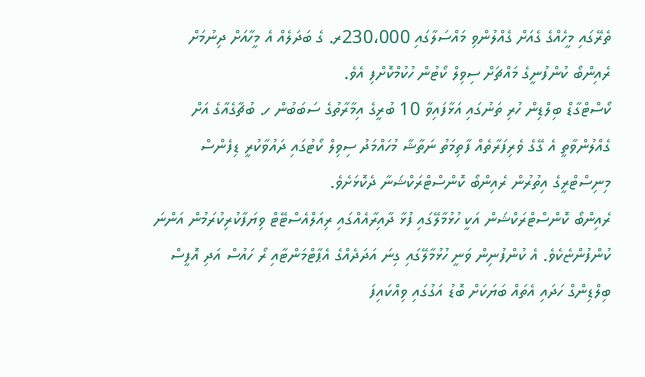ތެރޭގައި މީހެއްގެ ގެއަށް ގެއްލުންވި މައްސަލާގައި 230،000ރ. ގެ ބަދަލެއް އެ މީހާއަށް ދިނުމަށް ރެއިންބޯ ކުންފުނީގެ މައްޗަށް ސިވިލް ކޯޓުން ހުކުމްކޮށްފި އެވެ.
ކޯސްޓްގާޑް ބިލްޑިން ހުރި ތަނުގައި އަޅާފައިވާ 10 ބުރީގެ އިމާރާތުގެ ސަބަބުން ހ. ބުޗާގެއާގެ އަށް ގެއްލުންވާތީ އެ ގޭގެ ވެރިފަރާތެއް ފާތިމަތު ނަތާޝާ މުހައްމަދު ސިވިލް ކޯޓުގައި ދައުވާކުރީ ޑިފެންސް މިނިސްޓްރީގެ އިތުރުން ރެއިންބޯ ކޮންސްޓްރަކްޝަނާ ދެކޮޅަށެވެ.
ރެއިންބޯ ކޮންސްޓްރަކްޝަން އަކީ ހުޅުމާލޭގައި ފުޅާ ދާއިރާއެއްގައި ރިއަލްއެސްޓޭޓް ވިޔަފާކުރިކުރަމުން އަންނަ ކުންފުންޏެކެވެ. އެ ކުންފުނިން ވަނީ ހުޅުމާލޭގައި ގިނަ އަދަދެއްގެ އެޕާޓްމަންޓާއި ރޯ ހައުސް އަދި އޮފީސް ބިލްޑިންގް ހަދައި އެތައް ބަޔަކަށް ބޮޑު އަގުގައި ވިއްކައިފަ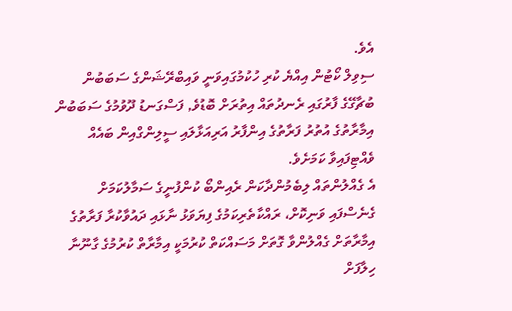އެވެ.
ސިވިލް ކޯޓުން އިއްޔެ ކުރި ހުކުމުގައިވަނީ ވައިބްރޭޝަންގެ ސަބަބުން ބުޗާގޭގެ ފާރުގައި ރެނދުތައް އިތުރަށް ބޮޑުވެ, ފަސްގަނޑު ދޫވުމުގެ ސަބަބުން އިމާރާތުގެ އުތުރު ފަރާތުގެ އިންފާރު އަރިއަޅާލައި ސީލިންގްއިން ބައެއް ވެއްޓިފައިވާ ކަމަށެވެ.
އެ ގެއްލުންތައް ލިބެމުންދާކަން ރެއިންބޯ ކުންފުނީގެ ސަމާލުކަމަށް ގެނެސްފައި ވަނިކޮށް، ރައްކާތެރިކަމުގެ ފިޔަވަޅު ނާޅައި ދައުވާކުރާ ފަރާތުގެ އިމާރާތަށް ގެއްލުންވާ ގޮތަށް މަސައްކަތް ކުރުމަކީ އިމާރާތް ކުރުމުގެ ގާނޫނާ ހިލާފަށް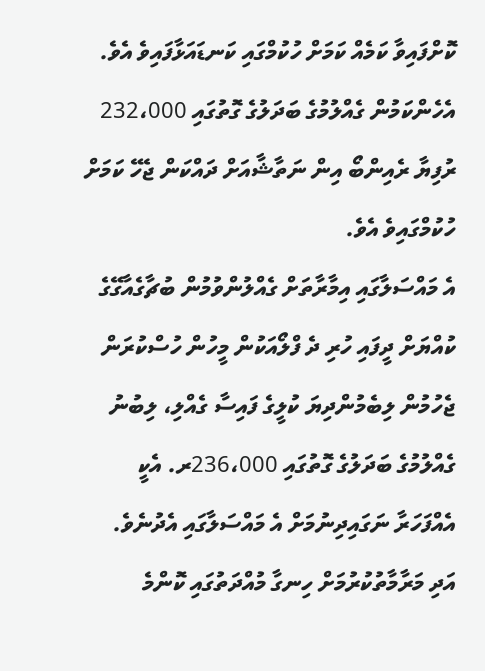ކޮށްފައިވާ ކަމެއް ކަމަށް ހުކުމްގައި ކަނޑައަޅާފައިވެ އެވެ.
އެހެންކަމުން ގެއްލުމުގެ ބަދަލުގެ ގޮތުގައި 232،000 ރުފިޔާ ރެއިންބޯ އިން ނަތާޝާއަށް ދައްކަން ޖެހޭ ކަމަށް ހުކުމްގައިވެ އެވެ.
އެ މައްސަލާގައި އިމާރާތަށް ގެއްލުންވުމުން ބުޗާގެއާގޭގެ ކުއްޔަށް ދީފައި ހުރި ދެ ފްލޯއަކުން މީހުން ހުސްކުރަން ޖެހުމުން ލިބެމުންދިޔަ ކުލީގެ ފައިސާ ގެއްލި، ލިބުނު ގެއްލުމުގެ ބަދަލުގެ ގޮތުގައި 236،000ރ. އެކީ އެއްފަހަރާ ނަގައިދިނުމަށް އެ މައްސަލާގައި އެދުނެވެ. އަދި މަރާމާތުކުރުމަށް ހިނގާ މުއްދަތުގައި ކޮންމެ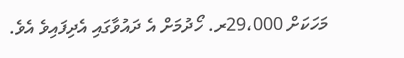މަހަކަށް 29،000ރ. ހޯދުމަށް އެ ދައުވާގައި އެދިފައިވެ އެވެ.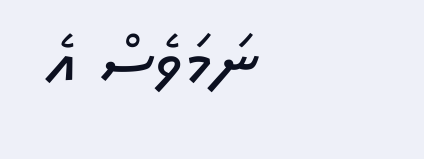ނަމަވެސް އެ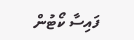ފައިސާ ކޯޓުން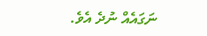ނަގައެއް ނުދެ އެވެ.